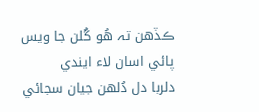ڪڏھن تہ ھُو گُلن جا ویس پائي اسان لاء ایندي
دلربا دل دُلھن جیان سجائي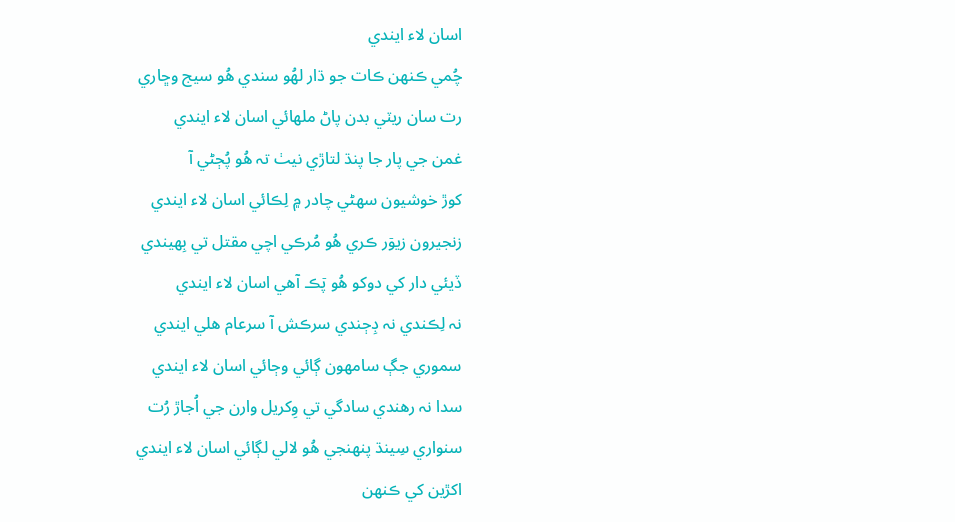اسان لاء ایندي
چُمي ڪنھن ڪات جو ڌار لھُو سندي ھُو سیج وڇاري
رت سان ریٽي بدن پاڻ ملھائي اسان لاء ایندي
غمن جي پار جا پنڌ لتاڙي نیٺ تہ ھُو پُڄڻي آ
کوڙ خوشیون سھڻي چادر ۾ لِڪائي اسان لاء ایندي
زنجیرون زیوٙر ڪري ھُو مُرڪي اچي مقتل تي بِھيندي
ڏیئي دار کي دوکو ھُو پٙڪ آھي اسان لاء ایندي
نہ لِڪندي نہ ڊِڄندي سرڪش آ سرعام ھلي ایندي
سموري جڳ سامھون ڳائي وڄائي اسان لاء ایندي
سدا نہ رھندي سادگي تي وِکریل وارن جي اُجاڙ رُت
سنواري سِینڌ پنھنجي ھُو لالي لڳائي اسان لاء ایندي
اکڙین کي ڪنھن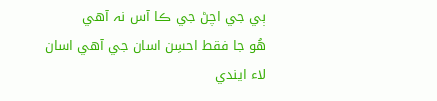ٻي جي اچڻ جي ڪا آس نہ آھي
ھُو جا فقط احسِن اسان جي آھي اسان لاء ایندي